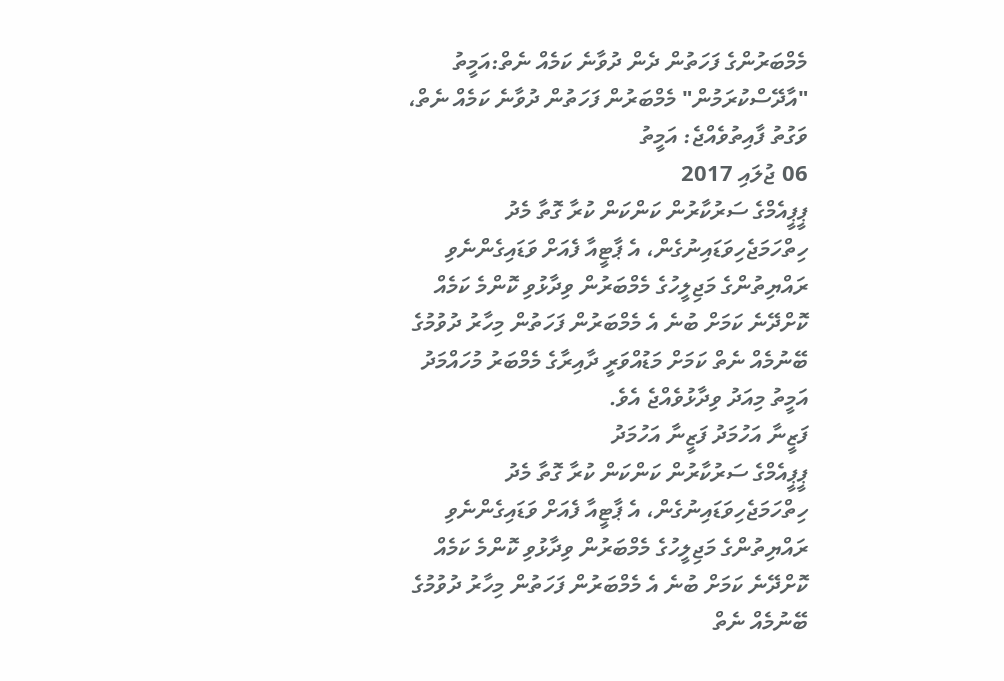މެމްބަރުންގެ ފަހަތުން ދެން ދުވާނެ ކަމެއް ނެތް:އަމީތު
"އާދޭސްކުރަމުން" މެމްބަރުން ފަހަތުން ދުވާނެ ކަމެއް ނެތް، ވަގުތު ފާއިތުވެއްޖެ: އަމީތު
06 ޖުލައި 2017
ޕީޕީއެމްގެ ސަރުކާރުން ކަންކަން ކުރާ ގޮތާ މެދު ހިތްހަމަޖެހިވަޑައިނުގެން، އެ ޕާޓީއާ ފެއަށް ވަޑައިގެންނެވި ރައްޔިތުންގެ މަޖިލީހުގެ މެމްބަރުން ވިދާޅުވި ކޮންމެ ކަމެއް ކޮށްދޭނެ ކަމަށް ބުނެ އެ މެމްބަރުން ފަހަތުން މިހާރު ދުވުމުގެ ބޭނުމެއް ނެތް ކަމަށް މަޑުއްވަރީ ދާއިރާގެ މެމްބަރު މުހައްމަދު އަމީތު މިއަދު ވިދާޅުވެއްޖެ އެވެ.
ފަޒީނާ އަހުމަދު ފަޒީނާ އަހުމަދު
ޕީޕީއެމްގެ ސަރުކާރުން ކަންކަން ކުރާ ގޮތާ މެދު ހިތްހަމަޖެހިވަޑައިނުގެން، އެ ޕާޓީއާ ފެއަށް ވަޑައިގެންނެވި ރައްޔިތުންގެ މަޖިލީހުގެ މެމްބަރުން ވިދާޅުވި ކޮންމެ ކަމެއް ކޮށްދޭނެ ކަމަށް ބުނެ އެ މެމްބަރުން ފަހަތުން މިހާރު ދުވުމުގެ ބޭނުމެއް ނެތް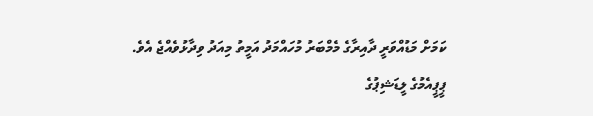ކަމަށް މަޑުއްވަރީ ދާއިރާގެ މެމްބަރު މުހައްމަދު އަމީތު މިއަދު ވިދާޅުވެއްޖެ އެވެ.
ޕީޕީއެމުގެ ލީޑަޝިޕުގެ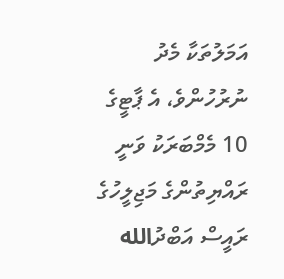އަމަލުތަކާ މެދު ނުރުހުންވެ، އެ ޕާޓީގެ 10 މެމްބަރަކު ވަނީ ރައްޔިތުންގެ މަޖިލީހުގެ ރައީސް އަބްދުالله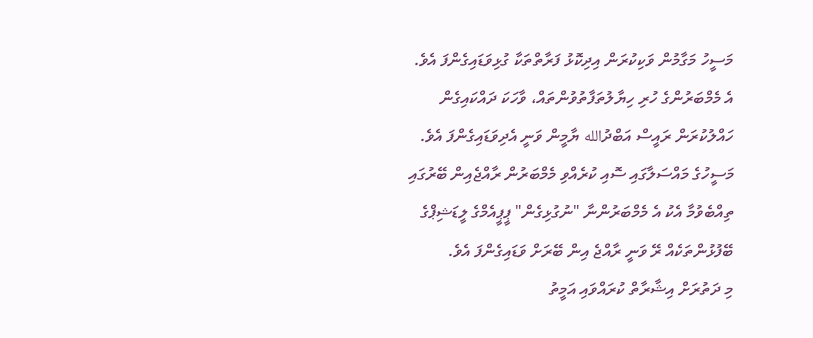މަސީހު މަގާމުން ވަކިކުރަން އިދިކޮޅު ފަރާތްތަކާ ގުޅިވަޑައިގެންފަ އެވެ. އެ މެމްބަރުންގެ ހުރި ހިޔާލުތަފާތުވުންތައް، ވާހަކަ ދައްކައިގެން ހައްލުކުރަން ރައީސް އަބްދުالله ޔާމީން ވަނީ އެދިވަޑައިގެންފަ އެވެ.
މަސީހުގެ މައްސަލާގައި ސޮއި ކުރެއްވި މެމްބަރުން ރާއްޖެއިން ބޭރުގައި ތިއްބެވުމާ އެކު އެ މެމްބަރުންނާ "ނުގުޅިގެން" ޕީޕީއެމްގެ ލީޑަޝިޕްގެ ބޭފުޅުންތަކެއް ރޭ ވަނީ ރާއްޖެ އިން ބޭރަށް ވަޑައިގެންފަ އެވެ.
މި ދަތުރަށް އިޝާރާތް ކުރައްވައި އަމީތު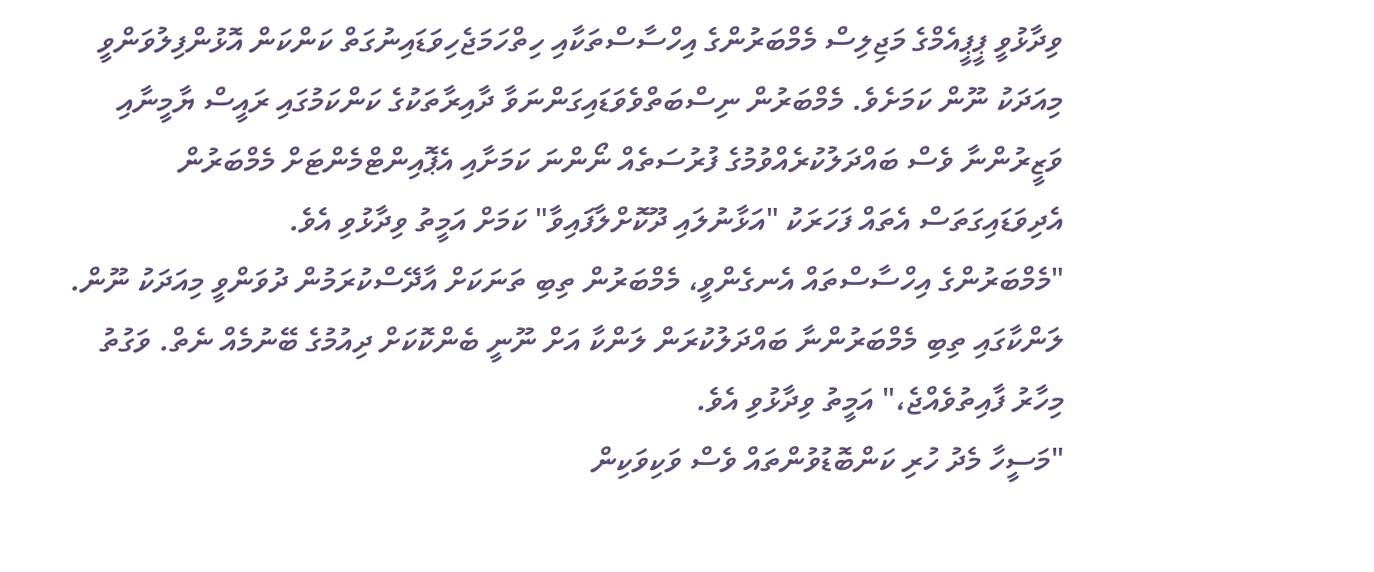ވިދާޅުވީ ޕީޕީއެމްގެ މަޖިލިސް މެމްބަރުންގެ އިހްސާސްތަކާއި ހިތްހަމަޖެހިވަޑައިނުގަތް ކަންކަން އޮޅުންފިލުވަންވީ މިއަދަކު ނޫން ކަމަށެވެ. މެމްބަރުން ނިސްބަތްވެވަޑައިގަންނަވާ ދާއިރާތަކުގެ ކަންކަމުގައި ރައީސް ޔާމީނާއި ވަޒީރުންނާ ވެސް ބައްދަލުކުރެއްވުމުގެ ފުރުސަތެއް ނޯންނަ ކަމަށާއި އެޕޮއިންޓްމެންޓަށް މެމްބަރުން އެދިވަޑައިގަތަސް އެތައް ފަހަރަކު "އަޅާނުލައި ދޫކޮށްލާފައިވާ" ކަމަށް އަމީތު ވިދާޅުވި އެވެ.
"މެމްބަރުންގެ އިހްސާސްތައް އެނގެންވީ، މެމްބަރުން ތިބި ތަނަކަށް އާދޭސްކުރަމުން ދުވަންވީ މިއަދަކު ނޫން. ލަންކާގައި ތިބި މެމްބަރުންނާ ބައްދަލުކުރަން ލަންކާ އަށް ނޫނީ ބެންކޮކަށް ދިއުމުގެ ބޭނުމެއް ނެތް. ވަގުތު މިހާރު ފާއިތުވެއްޖެ،" އަމީތު ވިދާޅުވި އެވެ.
"މަސީހާ މެދު ހުރި ކަންބޮޑުވުންތައް ވެސް ވަކިވަކިން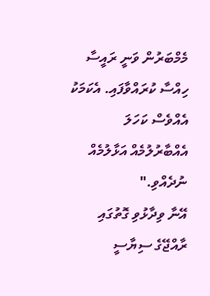މެމްބަރުން ވަނީ ރައީސާ ހިއްސާ ކުރައްވާފައި. އެކަމަކު އެއްވެސް ކަހަލަ އެއްބާރުލުމެއް އަޅާލުމެއް ނުދެއްވި."
އޭނާ ވިދާޅުވި ގޮތުގައި ރާއްޖޭގެ ސިޔާސީ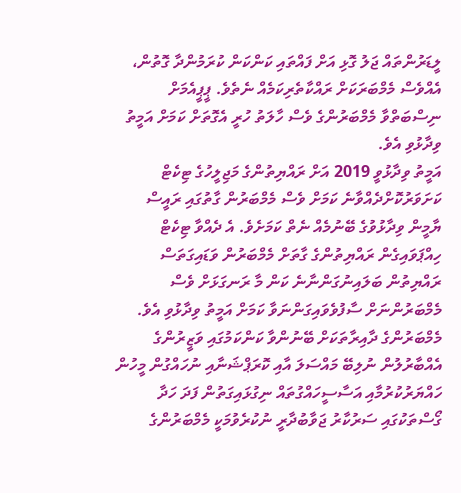ލީޑަރުންތައް ޖަލު ގޮޅި އަށް ފައްތައި ކަންކަން ކުރަމުންދާ ގޮތުން، އެއްވެސް މެމްބަރަކަށް ރައްކާތެރިކަމެއް ނެތެވެ. ޕީޕީއެމަށް ނިސްބަތްވާ މެމްބަރުންގެ ވެސް ހާލަތު ހުރީ އެގޮތަށް ކަމަށް އަމީތު ވިދާޅުވި އެވެ.
އަމީތު ވިދާޅުވީ 2019 އަށް ރައްޔިތުންގެ މަޖިލީހުގެ ޓިކެޓް ކަށަވަރުކޮށްދެއްވާނެ ކަމަށް ވެސް މެމްބަރުން ގާތުގައި ރައީސް ޔާމީން ވިދާޅުވުގެ ބޭނުމެއް ނެތް ކަމަށެވެ. އެ ދެއްވާ ޓިކެޓް ހިއްޕަވައިގެން ރައްޔިތުންގެ ގާތަށް މެމްބަރުން ވަޑައިގަތަސް ރައްޔިތުން ބަލައިނުގަންނާނެ ކަން މާ ރަނގަޅަށް ވެސް މެމްބަރުންނަށް ސާފުވެވައިގަންނަވާ ކަމަށް އަމީތު ވިދާޅުވި އެވެ.
މެމްބަރުންގެ ދާއިރާތަކަށް ބޭނުންވާ ކަންކަމުގައި ވަޒީރުންގެ އެއްބާރުލުން ނުލިބޭ މައްސަލަ އާއި ކޮރަޕްޝަނާއި ނުހައްގުން މީހުން ހައްޔަރުކުރުމާއި އަސާސީހައްގުތައް ނިގުޅައިގަތުން ފަދަ ހަދާ ގޯސްތަކުގައި ސަރުކާރު ޖަވާބުދާރީ ނުކުރެވުމަކީ މެމްބަރުންގެ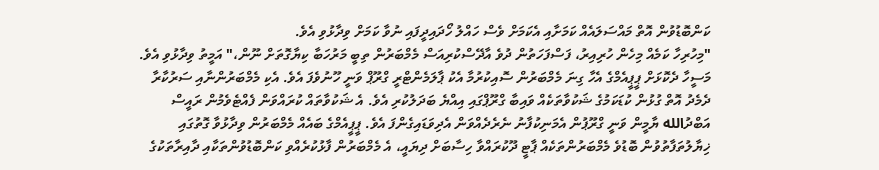ކަންބޮޑުވުން އޮތް މައްސަލައެއް ކަމަށާއި އެކަމަށް ވެސް ހައްލު ހޯދައިދީފައި ނުވާ ކަމަށް ވިދާޅުވި އެވެ.
"މިހުރިހާ ކަމެއް މިހެން ހުރިއިރު، ފަސްފަހަތުން ދުވެ އާދޭސްކުރިއަސް މެމްބަރުން ތިބީ މަރުހަބާ ކިޔާގޮތަށް ނޫން،" އަމީތު ވިދާޅުވި އެވެ.
މަސީހާ ދެކޮޅަށް ޕީޕީއެމްގެ އެހާ ގިނަ މެމްބަރުން ސޮއިކުރުމާ އެކު ޕާލަމެންޓްރީ ގްރޫޕް ވަނީ ހޫނުވެފަ އެވެ. އެކި މެމްބަރުންނާއި ސަރުކާރާ ދެމެދު އޮތް ގުޅުން ކުޑަކަމުގެ ޝަކުވާތަކެއް ވައިބާ ގްރޫޕްގައި އިއްޔެ ބަދަލުކުރި އެވެ. އެ ޝަކުވާތައް ކުރައްވަން ފެއްޓެވެމުން ރައީސް އަބްދުالله ޔާމީން ވަނީ ގްރޫޕުން އެމަނިކުފާނު ނެރެދެއްވަން އެދިވަޑައިގެންފަ އެވެ. ޕީޕީއެމްގެ ބައެއް މެމްބަރުން ވިދާޅުވާ ގޮތުގައި ޚިޔާލުތަފާތުވުން ބޮޑުވެ މެމްބަރުންތަކެއް ޕާޓީ ދޫކުރައްވާ ހިސާބަށް ދިޔައީ، އެ މެމްބަރުން ފާޅުކުރެއްވި ކަންބޮޑުވުންތަކާއި ދާއިރާތަކުގެ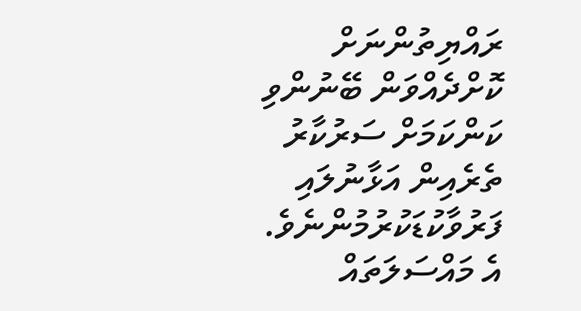ރައްޔިތުންނަށް ކޮށްދެއްވަން ބޭނުންވި ކަންކަމަށް ސަރުކާރު ތެރެއިން އަޅާނުލައި ފަރުވާކުޑަކުރުމުންނެވެ. އެ މައްސަލަތައް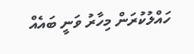ހައްލުކުރަން މިހާރު ވަނީ ބައެއް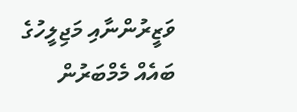ވަޒީރުންނާއި މަޖިލީހުގެ ބައެއް މެމްބަރުން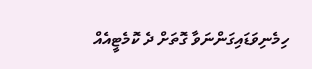ހިމެނިވަޑައިގަންނަވާ ގޮތަށް ދެ ކޮމެޓީއެއް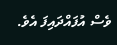ވެސް އުފައްދައިފަ އެވެ.